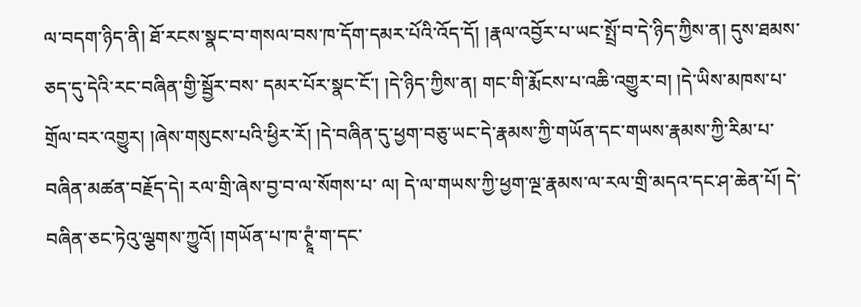ལ་བདག་ཉིད་ནི། ཐོ་རངས་སྣང་བ་གསལ་བས་ཁ་དོག་དམར་པོའི་འོད་དོ། །རྣལ་འབྱོར་པ་ཡང་སྤྲོ་བ་དེ་ཉིད་ཀྱིས་ན། དུས་ཐམས་ཅད་དུ་དེའི་རང་བཞིན་གྱི་སྦྱོར་བས་ དམར་པོར་སྣང་ངོ་། །དེ་ཉིད་ཀྱིས་ན། གང་གི་རྨོངས་པ་འཆི་འགྱུར་བ། །དེ་ཡིས་མཁས་པ་གྲོལ་བར་འགྱུར། །ཞེས་གསུངས་པའི་ཕྱིར་རོ། །དེ་བཞིན་དུ་ཕྱག་བཅུ་ཡང་དེ་རྣམས་ཀྱི་གཡོན་དང་གཡས་རྣམས་ཀྱི་རིམ་པ་བཞིན་མཚན་བརྗོད་དེ། རལ་གྲི་ཞེས་བྱ་བ་ལ་སོགས་པ་ ལ། དེ་ལ་གཡས་ཀྱི་ཕྱག་ལྔ་རྣམས་ལ་རལ་གྲི་མདའ་དང་ཤ་ཆེན་པོ། དེ་བཞིན་ཅང་ཏེའུ་ལྕགས་ཀྱུའོ། །གཡོན་པ་ཁ་ཊྭཱཾ་ག་དང་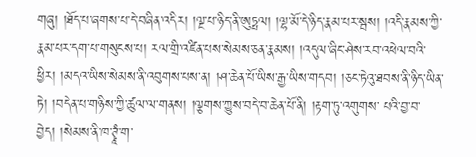གཞུ། །ཐོད་པ་ཞགས་པ་དེ་བཞིན་འདིར། །ལྔ་པ་ཉིད་ནི་ཨུཏྤལ། །ལྷ་མོ་དེ་ཉིད་རྣམ་པར་སྦས། །འདི་རྣམས་ཀྱི་རྣམ་པར་དག་པ་གསུངས་པ། རལ་གྲི་འཛིན་པས་སེམས་ཅན་རྣམས། །འདུལ་ཞིང་ཤེས་རབ་འཕེལ་བའི་ཕྱིར། །མདའ་ཡིས་སེམས་ནི་འབུགས་པས་ན། །ཤ་ཆེན་པོ་ཡིས་རྒྱ་ཡིས་གདབ། །ཅང་ཏེའུ་ཐབས་ནི་ཉིད་ཡིན་ཏེ། །བདེན་པ་གཉིས་ཀྱི་ཚུལ་ལ་གནས། །ལྕགས་ཀྱུས་བདེ་བ་ཆེན་པོ་ནི། །རྟག་ཏུ་འགུགས་ པའི་བྱ་བ་བྱེད། །སེམས་ནི་ཁ་ཊྭཱཾ་ག་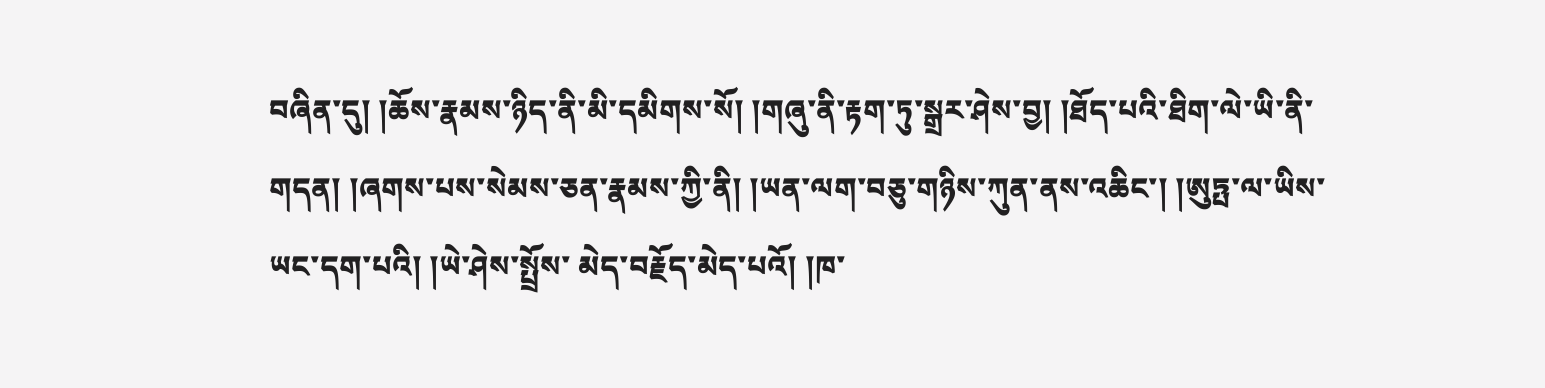བཞིན་དུ། །ཆོས་རྣམས་ཉིད་ནི་མི་དམིགས་སོ། །གཞུ་ནི་རྟག་ཏུ་སྒྲར་ཤེས་བྱ། །ཐོད་པའི་ཐིག་ལེ་ཡི་ནི་གདན། །ཞགས་པས་སེམས་ཅན་རྣམས་ཀྱི་ནི། །ཡན་ལག་བཅུ་གཉིས་ཀུན་ནས་འཆིང་། །ཨུཏྤ་ལ་ཡིས་ཡང་དག་པའི། །ཡེ་ཤེས་སྤྲོས་ མེད་བརྗོད་མེད་པའོ། །ཁ་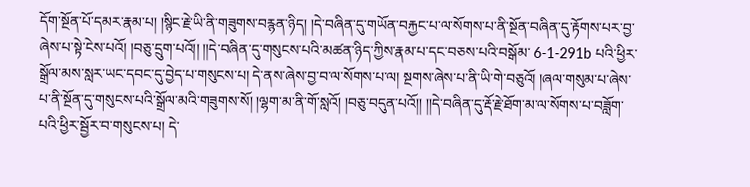དོག་སྔོན་པོ་དམར་རྣམ་པ། །སྙིང་རྗེ་ཡི་ནི་གཟུགས་བརྙན་ཉིད། །དེ་བཞིན་དུ་གཡོན་བརྐྱང་པ་ལ་སོགས་པ་ནི་སྔོན་བཞིན་དུ་རྟོགས་པར་བྱ་ཞེས་པ་སྟེ་ངེས་པའོ། །བཅུ་དྲུག་པའོ།། །།དེ་བཞིན་དུ་གསུངས་པའི་མཚན་ཉིད་ཀྱིས་རྣམ་པ་དང་བཅས་པའི་བསྒོམ་ 6-1-291b པའི་ཕྱིར་སྒྲོལ་མས་སླར་ཡང་དབང་དུ་བྱེད་པ་གསུངས་པ། དེ་ནས་ཞེས་བྱ་བ་ལ་སོགས་པ་ལ། སྔགས་ཞེས་པ་ནི་ཡི་གེ་བཅུའོ། །ཞལ་གསུམ་པ་ཞེས་པ་ནི་སྔོན་དུ་གསུངས་པའི་སྒྲོལ་མའི་གཟུགས་སོ། །ལྷག་མ་ནི་གོ་སླའོ། །བཅུ་བདུན་པའོ།། །།དེ་བཞིན་དུ་རྡོ་རྗེ་ཐོག་མ་ལ་སོགས་པ་བཟློག་ པའི་ཕྱིར་སྦྱོར་བ་གསུངས་པ། དེ་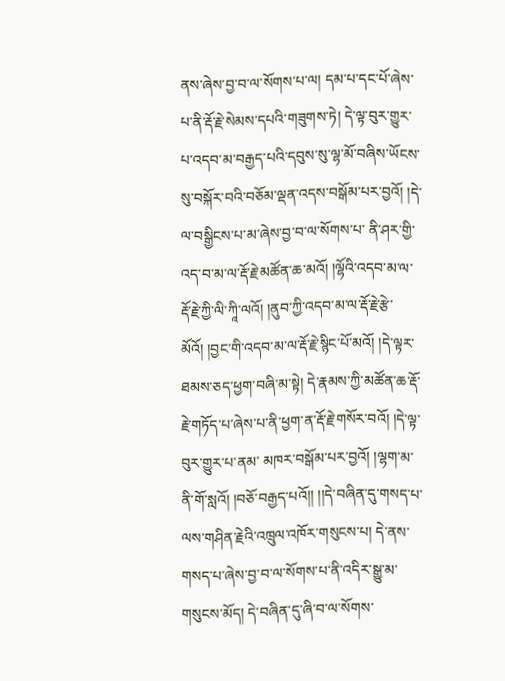ནས་ཞེས་བྱ་བ་ལ་སོགས་པ་ལ། དམ་པ་དང་པོ་ཞེས་པ་ནི་རྡོ་རྗེ་སེམས་དཔའི་གཟུགས་ཏེ། དེ་ལྟ་བུར་གྱུར་པ་འདབ་མ་བརྒྱད་པའི་དབུས་སུ་ལྷ་མོ་བཞིས་ཡོངས་སུ་བསྐོར་བའི་བཅོམ་ལྡན་འདས་བསྒོམ་པར་བྱའོ། །དེ་ལ་བསྒྱིངས་པ་མ་ཞེས་བྱ་བ་ལ་སོགས་པ་ ནི་ཤར་གྱི་འད་བ་མ་ལ་རྡོ་རྗེ་མཚོན་ཆ་མའོ། །ལྷོའི་འདབ་མ་ལ་རྡོ་རྗེ་ཀྱི་ལི་ཀཱི་ལའོ། །ནུབ་ཀྱི་འདབ་མ་ལ་རྡོ་རྗེ་རྩེ་མོའོ། །བྱང་གི་འདབ་མ་ལ་རྡོ་རྗེ་སྙིང་པོ་མའོ། །དེ་ལྟར་ཐམས་ཅད་ཕྱག་བཞི་མ་སྟེ། དེ་རྣམས་ཀྱི་མཚོན་ཆ་རྡོ་རྗེ་གཏོད་པ་ཞེས་པ་ནི་ཕྱག་ན་རྡོ་རྗེ་གསོར་བའོ། །དེ་ལྟ་བུར་གྱུར་པ་ནམ་ མཁར་བསྒོམ་པར་བྱའོ། །ལྷག་མ་ནི་གོ་སླའོ། །བཅོ་བརྒྱད་པའོ།། །།དེ་བཞིན་དུ་གསད་པ་ལས་གཤིན་རྗེའི་འཁྲུལ་འཁོར་གསུངས་པ། དེ་ནས་གསད་པ་ཞེས་བྱ་བ་ལ་སོགས་པ་ནི་འདིར་སྒྱུ་མ་གསུངས་མོད། དེ་བཞིན་དུ་ཞི་བ་ལ་སོགས་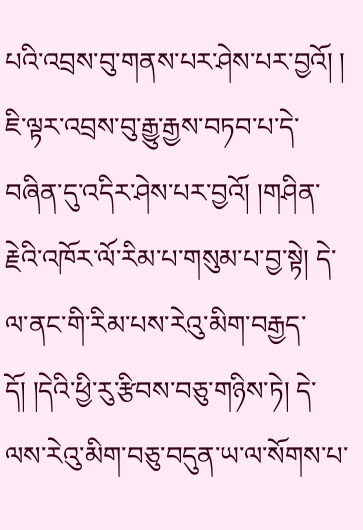པའི་འབྲས་བུ་གནས་པར་ཤེས་པར་བྱའོ། ། ཇི་ལྟར་འབྲས་བུ་རྒྱུ་རྒྱས་བཏབ་པ་དེ་བཞིན་དུ་འདིར་ཤེས་པར་བྱའོ། །གཤིན་རྗེའི་འཁོར་ལོ་རིམ་པ་གསུམ་པ་བྱ་སྟེ། དེ་ལ་ནང་གི་རིམ་པས་རེའུ་མིག་བརྒྱད་དོ། །དེའི་ཕྱི་རུ་རྩིབས་བཅུ་གཉིས་ཏེ། དེ་ལས་རེའུ་མིག་བཅུ་བདུན་ཡ་ལ་སོགས་པ་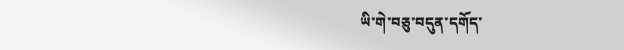ཡི་གེ་བཅུ་བདུན་དགོད་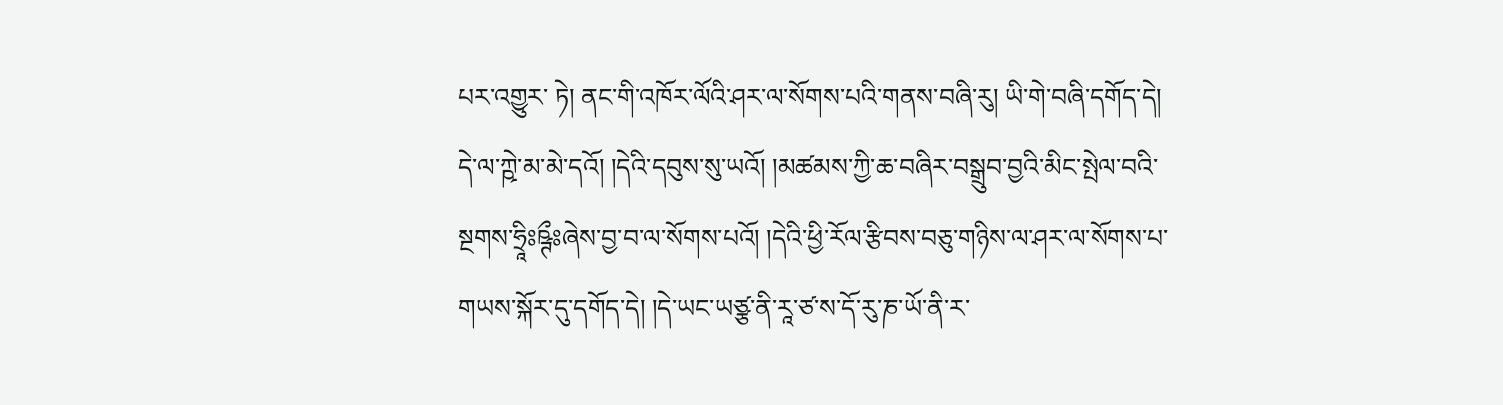པར་འགྱུར་ ཏེ། ནང་གི་འཁོར་ལོའི་ཤར་ལ་སོགས་པའི་གནས་བཞི་རུ། ཡི་གེ་བཞི་དགོད་དེ། དེ་ལ་ཀྵེ་མ་མེ་དའོ། །དེའི་དབུས་སུ་ཡའོ། །མཚམས་ཀྱི་ཆ་བཞིར་བསྒྲུབ་བྱའི་མིང་སྤེལ་བའི་སྔགས་ཧྲཱིཿཥྚྀཿཞེས་བྱ་བ་ལ་སོགས་པའོ། །དེའི་ཕྱི་རོལ་རྩིབས་བཅུ་གཉིས་ལ་ཤར་ལ་སོགས་པ་ གཡས་སྐོར་དུ་དགོད་དེ། །དེ་ཡང་ཡཙྩ་ནི་རཱ་ཙ་ས་དོ་རུ་ཎ་ཡོ་ནི་ར་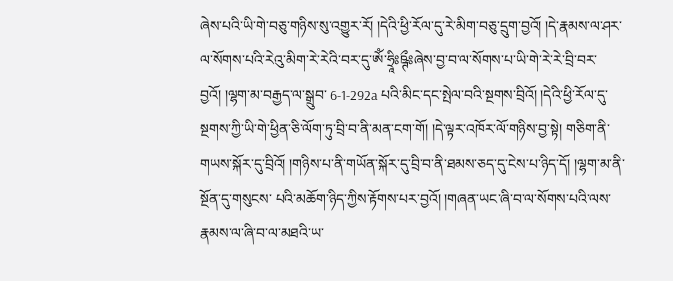ཞེས་པའི་ཡི་གེ་བཅུ་གཉིས་སུ་འགྱུར་རོ། །དེའི་ཕྱི་རོལ་དུ་རེ་མིག་བཅུ་དྲུག་བྱའོ། །དེ་རྣམས་ལ་ཤར་ལ་སོགས་པའི་རེའུ་མིག་རེ་རེའི་བར་དུ་ཨོཾ་ཧྲཱིཿཥྚྀཿཞེས་བྱ་བ་ལ་སོགས་པ་ཡི་གེ་རེ་རེ་བྲི་བར་བྱའོ། །ལྷག་མ་བརྒྱད་ལ་སྒྲུབ་ 6-1-292a པའི་མིང་དང་སྤེལ་བའི་སྔགས་བྲིའོ། །དེའི་ཕྱི་རོལ་དུ་སྔགས་ཀྱི་ཡི་གེ་ཕྱིན་ཅི་ལོག་ཏུ་བྲི་བ་ནི་མན་ངག་གོ། །དེ་ལྟར་འཁོར་ལོ་གཉིས་བྱ་སྟེ། གཅིག་ནི་གཡས་སྐོར་དུ་བྲིའོ། །གཉིས་པ་ནི་གཡོན་སྐོར་དུ་བྲི་བ་ནི་ཐམས་ཅད་དུ་ངེས་པ་ཉིད་དོ། །ལྷག་མ་ནི་སྔོན་དུ་གསུངས་ པའི་མཆོག་ཉིད་ཀྱིས་རྟོགས་པར་བྱའོ། །གཞན་ཡང་ཞི་བ་ལ་སོགས་པའི་ལས་རྣམས་ལ་ཞི་བ་ལ་མཐའི་ཡ་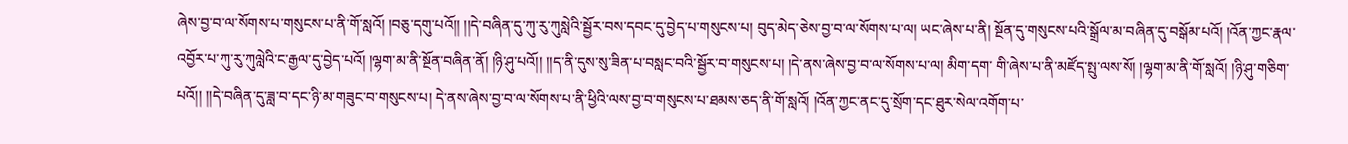ཞེས་བྱ་བ་ལ་སོགས་པ་གསུངས་པ་ནི་གོ་སླའོ། །བཅུ་དགུ་པའོ།། །།དེ་བཞིན་དུ་ཀུ་རུ་ཀུསླེའི་སྦྱོར་བས་དབང་དུ་བྱེད་པ་གསུངས་པ། བུད་མེད་ཅེས་བྱ་བ་ལ་སོགས་པ་ལ། ཡང་ཞེས་པ་ནི། སྔོན་དུ་གསུངས་པའི་སྒྲོལ་མ་བཞིན་དུ་བསྒོམ་པའོ། །འོན་ཀྱང་རྣལ་འབྱོར་པ་ཀུ་རུ་ཀུལླེའི་ང་རྒྱལ་དུ་བྱེད་པའོ། །ལྷག་མ་ནི་སྔོན་བཞིན་ནོ། །ཉི་ཤུ་པའོ།། །།ད་ནི་དུས་སུ་ཟིན་པ་བསླང་བའི་སྦྱོར་བ་གསུངས་པ། །དེ་ནས་ཞེས་བྱ་བ་ལ་སོགས་པ་ལ། མིག་དག་ གི་ཞེས་པ་ནི་མཛོད་སྤུ་ལས་སོ། །ལྷག་མ་ནི་གོ་སླའོ། །ཉི་ཤུ་གཅིག་པའོ།། །།དེ་བཞིན་དུ་ཟླ་བ་དང་ཉི་མ་གཟུང་བ་གསུངས་པ། དེ་ནས་ཞེས་བྱ་བ་ལ་སོགས་པ་ནི་ཕྱིའི་ལས་བྱ་བ་གསུངས་པ་ཐམས་ཅད་ནི་གོ་སླའོ། །འོན་ཀྱང་ནང་དུ་སྲོག་དང་ཐུར་སེལ་འགོག་པ་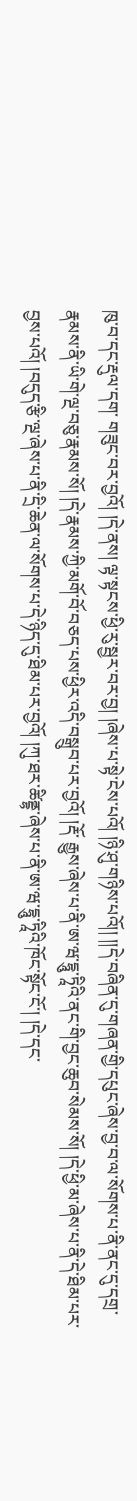ཁུ་བ་དང་རྡུལ་དག་ གཟུང་བར་བྱའོ། །དེ་ནས། ལྟ་སྟངས་ཕྱི་རུ་སྦྱར་བར་བྱ། །ཞེས་པ་སྟེ་ངེས་པའོ། །ཉི་ཤུ་གཉིས་པའོ།། །།དེ་བཞིན་དུ་གཞན་གྱི་དཔུང་ཞེས་བྱ་བ་ལ་སོགས་པ་ནི་ནང་དུ་དགྲ་རྣམས་ནི་ཡི་གེ་ལྔ་བཅུ་རྣམས་སོ། །དེ་རྣམས་ཀྱི་མགོ་བོ་བཅད་པས་ཕྱིར་འདི་བསྒྲུབ་པར་བྱའོ། །རྡོ་ རྒྱུས་ཞེས་པ་ནི་ཨ་ཝ་དྷཱུ་ཏཱིའི་ནང་གི་བྱང་ཆུབ་སེམས་སོ། །དེ་ཕྱི་མ་ཞེས་པ་ནི་དེ་ཐིམ་པར་བྱས་པའོ། །བདུད་རྩི་ལྔ་ཞེས་པ་ནི་དྲི་ཆེན་ལ་སོགས་པ་དེ་ཉིད་དུ་ཐིམ་པར་བྱའོ། །ཀུ་ཐར་ཚིནྡྷ་ཞེས་པ་ནི་ཨ་ཝ་དྷཱུ་ཏཱིའི་ཁོང་སྟོང་ངོ་། །དེ་དང་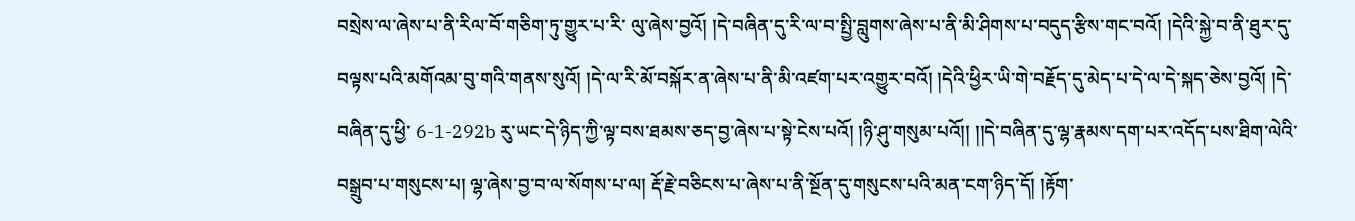བསྲེས་ལ་ཞེས་པ་ནི་རིལ་བོ་གཅིག་ཏུ་གྱུར་པ་རི་ ལུ་ཞེས་བྱའོ། །དེ་བཞིན་དུ་རི་ལ་བ་སྤྱི་བླུགས་ཞེས་པ་ནི་མི་ཤིགས་པ་བདུད་རྩིས་གང་བའོ། །དེའི་སྐྱེ་བ་ནི་ཐུར་དུ་བལྟས་པའི་མགོའམ་བུ་གའི་གནས་སུའོ། །དེ་ལ་རི་མོ་བསྐོར་ན་ཞེས་པ་ནི་མི་འཛག་པར་འགྱུར་བའོ། །དེའི་ཕྱིར་ཡི་གེ་བརྗོད་དུ་མེད་པ་དེ་ལ་དེ་སྐད་ཅེས་བྱའོ། །དེ་བཞིན་དུ་ཕྱི་ 6-1-292b རུ་ཡང་དེ་ཉིད་ཀྱི་ལྟ་བས་ཐམས་ཅད་བྱ་ཞེས་པ་སྟེ་ངེས་པའོ། །ཉི་ཤུ་གསུམ་པའོ།། །།དེ་བཞིན་དུ་ལྷ་རྣམས་དག་པར་འདོད་པས་ཐིག་ལེའི་བསྒྲུབ་པ་གསུངས་པ། ལྷ་ཞེས་བྱ་བ་ལ་སོགས་པ་ལ། རྡོ་རྗེ་བཅིངས་པ་ཞེས་པ་ནི་སྔོན་དུ་གསུངས་པའི་མན་ངག་ཉིད་དོ། །རྟོག་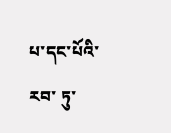པ་དང་པོའི་རབ་ ཏུ་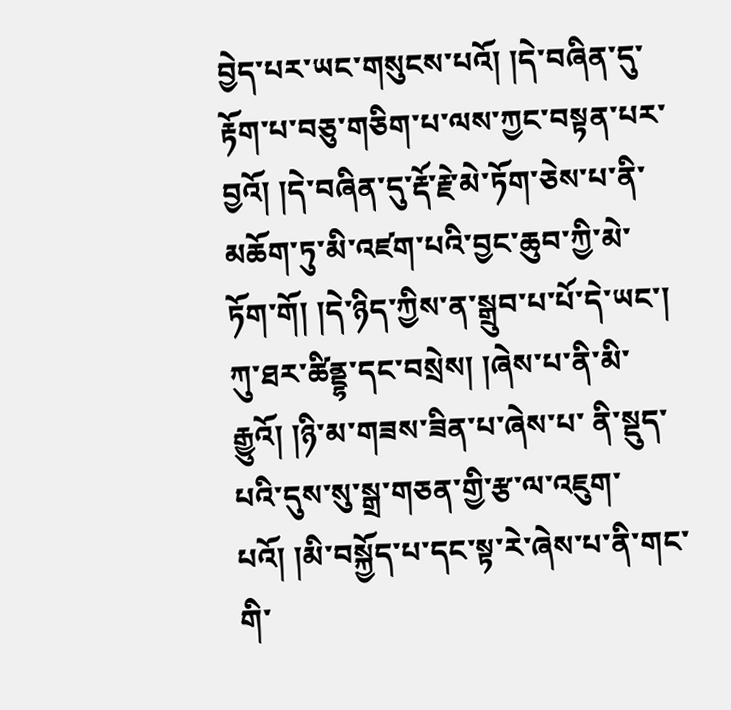བྱེད་པར་ཡང་གསུངས་པའོ། །དེ་བཞིན་དུ་རྟོག་པ་བཅུ་གཅིག་པ་ལས་ཀྱང་བསྟན་པར་བྱའོ། །དེ་བཞིན་དུ་རྡོ་རྗེ་མེ་ཏོག་ཅེས་པ་ནི་མཆོག་ཏུ་མི་འཛག་པའི་བྱང་ཆུབ་ཀྱི་མེ་ཏོག་གོ། །དེ་ཉིད་ཀྱིས་ན་སྒྲུབ་པ་པོ་དེ་ཡང་། ཀུ་ཐར་ཚིནྡྷ་དང་བསྲེས། །ཞེས་པ་ནི་མི་རྒྱུའོ། །ཉི་མ་གཟས་ཟིན་པ་ཞེས་པ་ ནི་སྡུད་པའི་དུས་སུ་སྒྲ་གཅན་གྱི་རྩ་ལ་འཇུག་པའོ། །མི་བསྐྱོད་པ་དང་སྟ་རེ་ཞེས་པ་ནི་གང་གི་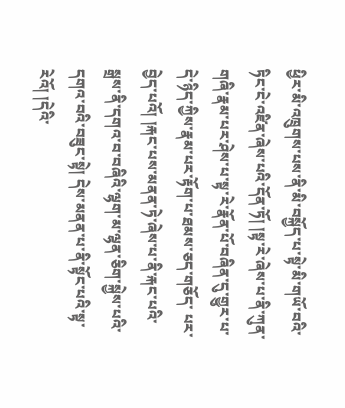ཕྱིར་མི་འཁྲུགས་པས་ནི་མི་བསྐྱོད་པ་སྟེ་མི་གཡོ་བའི་ཏིང་ངེ་འཛིན་ཞེས་པའི་དོན་ཏོ། །སྟ་རེ་ཞེས་པ་ནི་ཀུན་གཞི་རྣམ་པར་ཤེས་པ་སྟ་རེ་རྣོན་པོ་བཞིན་དུ་གྱུར་པ་དེ་ཉིད་ཀྱིས་རྣམ་པར་རྟོག་པ་ཐམས་ཅད་གཅོད་ པར་བྱེད་པའོ། །རྐང་པས་མནན་ཏེ་ཞེས་པ་ནི་རྐང་པའི་སྒྲས་ནི་དགའ་བ་བཞིའི་ལྷག་མ་ལྷན་ཅིག་སྐྱེས་པའི་དགའ་བའི་བཟུང་སྟེ། དེས་མནན་པ་ནི་སྟོང་པའི་སྟ་རེའོ། །དེའི་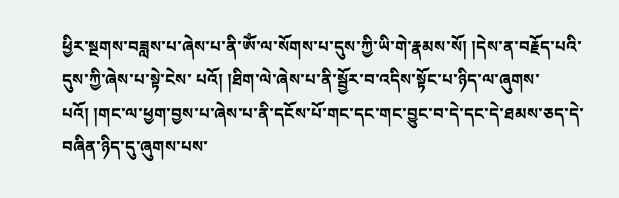ཕྱིར་སྔགས་བཟླས་པ་ཞེས་པ་ནི་ཨོཾ་ལ་སོགས་པ་དུས་ཀྱི་ཡི་གེ་རྣམས་སོ། །དེས་ན་བརྗོད་པའི་དུས་ཀྱི་ཞེས་པ་སྟེ་ངེས་ པའོ། །ཐིག་ལེ་ཞེས་པ་ནི་སྦྱོར་བ་འདིས་སྟོང་པ་ཉིད་ལ་ཞུགས་པའོ། །གང་ལ་ཕྱག་བྱས་པ་ཞེས་པ་ནི་དངོས་པོ་གང་དང་གང་བྱུང་བ་དེ་དང་དེ་ཐམས་ཅད་དེ་བཞིན་ཉིད་དུ་ཞུགས་པས་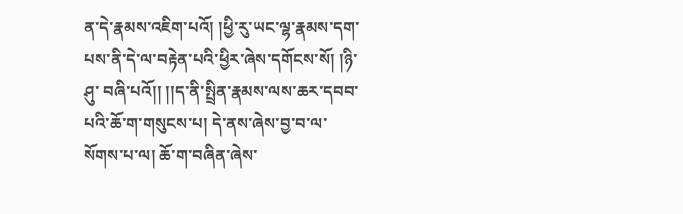ན་དེ་རྣམས་འཇིག་པའོ། །ཕྱི་རུ་ཡང་ལྷ་རྣམས་དག་པས་ནི་དེ་ལ་བརྟེན་པའི་ཕྱིར་ཞེས་དགོངས་སོ། །ཉི་ཤུ་ བཞི་པའོ།། །།ད་ནི་སྤྲིན་རྣམས་ལས་ཆར་དབབ་པའི་ཆོ་ག་གསུངས་པ། དེ་ནས་ཞེས་བྱ་བ་ལ་སོགས་པ་ལ། ཆོ་ག་བཞིན་ཞེས་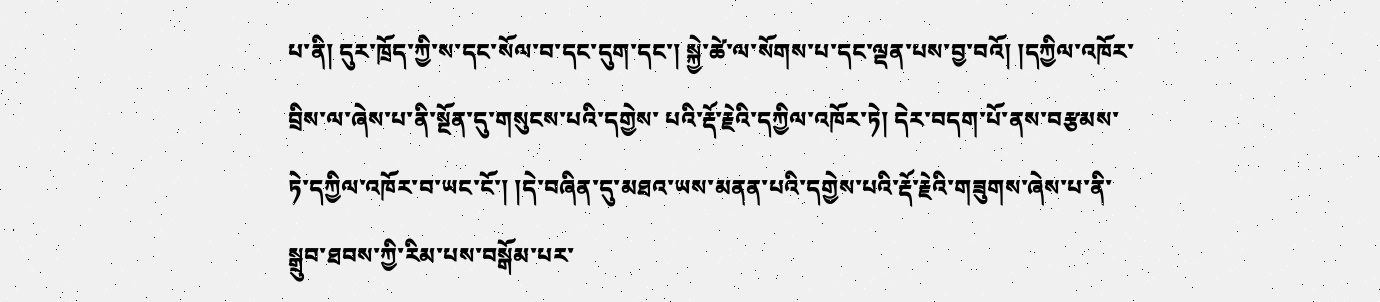པ་ནི། དུར་ཁྲོད་ཀྱི་ས་དང་སོལ་བ་དང་དུག་དང་། སྐྱེ་ཚེ་ལ་སོགས་པ་དང་ལྡན་པས་བྱ་བའོ། །དཀྱིལ་འཁོར་བྲིས་ལ་ཞེས་པ་ནི་སྔོན་དུ་གསུངས་པའི་དགྱེས་ པའི་རྡོ་རྗེའི་དཀྱིལ་འཁོར་ཏེ། དེར་བདག་པོ་ནས་བརྩམས་ཏེ་དཀྱིལ་འཁོར་བ་ཡང་ངོ་། །དེ་བཞིན་དུ་མཐའ་ཡས་མནན་པའི་དགྱེས་པའི་རྡོ་རྗེའི་གཟུགས་ཞེས་པ་ནི་སྒྲུབ་ཐབས་ཀྱི་རིམ་པས་བསྒོམ་པར་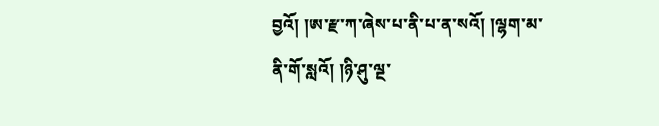བྱའོ། །ཨ་རྫ་ཀ་ཞེས་པ་ནི་པ་ན་སའོ། །ལྷག་མ་ནི་གོ་སླའོ། །ཉི་ཤུ་ལྔ་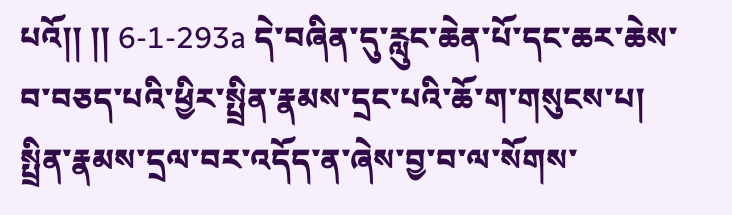པའོ།། །། 6-1-293a དེ་བཞིན་དུ་རླུང་ཆེན་པོ་དང་ཆར་ཆེས་བ་བཅད་པའི་ཕྱིར་སྤྲིན་རྣམས་དྲང་པའི་ཆོ་ག་གསུངས་པ། སྤྲིན་རྣམས་དྲལ་བར་འདོད་ན་ཞེས་བྱ་བ་ལ་སོགས་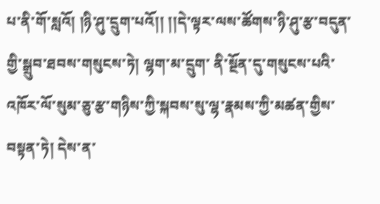པ་ནི་གོ་སླའོ། །ཉི་ཤུ་དྲུག་པའོ།། །།དེ་ལྟར་ལས་ཚོགས་ཉི་ཤུ་རྩ་བདུན་གྱི་སྒྲུབ་ཐབས་གསུངས་ཏེ། ལྷག་མ་དྲུག་ ནི་སྔོན་དུ་གསུངས་པའི་འཁོར་ལོ་སུམ་ཅུ་རྩ་གཉིས་ཀྱི་སྐབས་སུ་ལྷ་རྣམས་ཀྱི་མཚན་གྱིས་བསྟན་ཏེ། དེས་ན་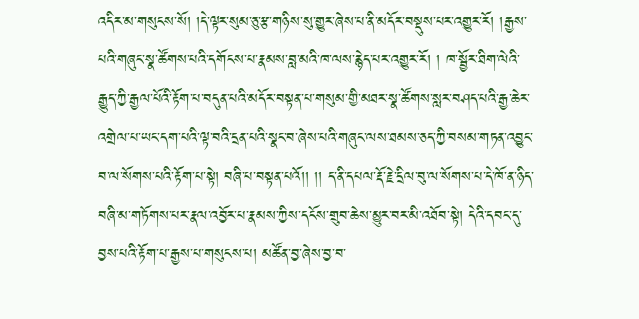འདིར་མ་གསུངས་སོ། །དེ་ལྟར་སུམ་ཅུ་རྩ་གཉིས་སུ་གྱུར་ཞེས་པ་ནི་མདོར་བསྡུས་པར་འགྱུར་རོ། །རྒྱས་པའི་གཞུང་སྣ་ཚོགས་པའི་དགོངས་པ་རྣམས་བླ་མའི་ཁ་ལས་རྙེད་པར་འགྱུར་རོ། ། ཁ་སྦྱོར་ཐིག་ལེའི་རྒྱུད་ཀྱི་རྒྱལ་པོའི་རྟོག་པ་བདུན་པའི་མདོར་བསྟན་པ་གསུམ་གྱི་མཐར་སྣ་ཚོགས་སླར་བཤད་པའི་རྒྱ་ཆེར་འགྲེལ་པ་ཡང་དག་པའི་ལྟ་བའི་དྲན་པའི་སྣང་བ་ཞེས་པའི་གཞུང་ལས་ཐམས་ཅད་ཀྱི་བསམ་གཏན་འབྱུང་བ་ལ་སོགས་པའི་རྟོག་པ་སྟེ། བཞི་པ་བསྟན་པའོ།། །། ད་ནི་དཔལ་རྡོ་རྗེ་དྲིལ་བུ་ལ་སོགས་པ་དེ་ཁོ་ན་ཉིད་བཞི་མ་གཏོགས་པར་རྣལ་འབྱོར་པ་རྣམས་ཀྱིས་དངོས་གྲུབ་ཆེས་མྱུར་བར་མི་འཐོབ་སྟེ། དེའི་དབང་དུ་བྱས་པའི་རྟོག་པ་རྒྱས་པ་གསུངས་པ། མཚོན་བྱ་ཞེས་བྱ་བ་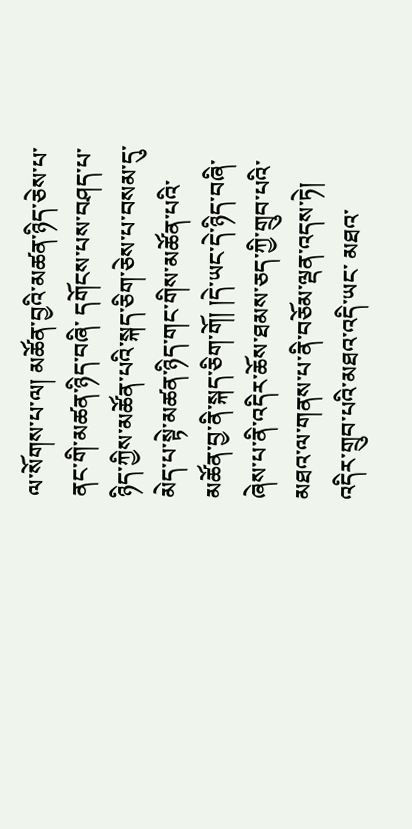ལ་སོགས་པ་ལ། མཚོན་བྱའི་མཚན་ཉིད་ཅེས་པ་ནང་གི་མཚན་ཉིད་བཞི་ དགོངས་པས་བཤད་པ་ཉིད་ཀྱིས་མཚོན་པའི་སྐད་ཅིག་ཅེས་པ་བསམ་དུ་མེད་པ་སྟེ་མཚན་ཉིད་གང་གིས་མཚོན་པའི་མཚོན་བྱ་ནི་སྐད་ཅིག་གོ། །དེ་ཡང་དེ་ཉིད་བཞི་ཞེས་པ་ནི་འདིར་ཆོས་ཐམས་ཅད་ཀྱི་གྲུབ་པའི་མཐའ་ལ་གནས་པ་ནི་བཅོམ་ལྡན་འདས་ཏེ། འདིར་གྲུབ་པའི་མཐའ་འདི་ཡང་ མཐའ་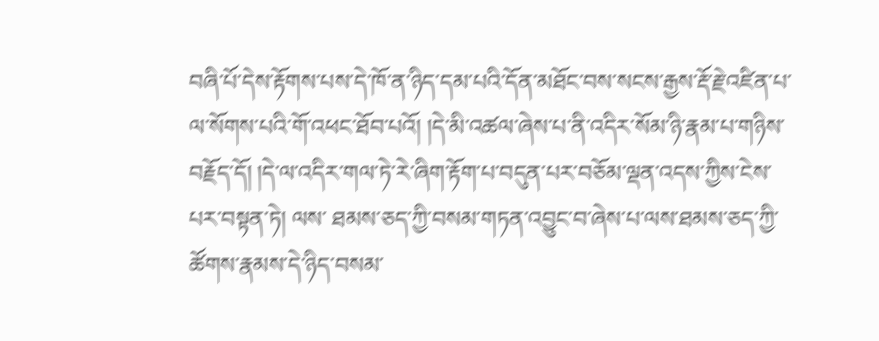བཞི་པོ་དེས་རྟོགས་པས་དེ་ཁོ་ན་ཉིད་དམ་པའི་དོན་མཐོང་བས་སངས་རྒྱས་རྡོ་རྗེ་འཛིན་པ་ལ་སོགས་པའི་གོ་འཕང་ཐོབ་པའོ། །དེ་མི་འཚལ་ཞེས་པ་ནི་འདིར་སོམ་ཉི་རྣམ་པ་གཉིས་བརྗོད་དོ། །དེ་ལ་འདིར་གལ་ཏེ་རེ་ཞིག་རྟོག་པ་བདུན་པར་བཅོམ་ལྡན་འདས་ཀྱིས་ངེས་པར་བསྟན་ཏེ། ལས་ ཐམས་ཅད་ཀྱི་བསམ་གཏན་འབྱུང་བ་ཞེས་པ་ལས་ཐམས་ཅད་ཀྱི་ཚོགས་རྣམས་དེ་ཉིད་བསམ་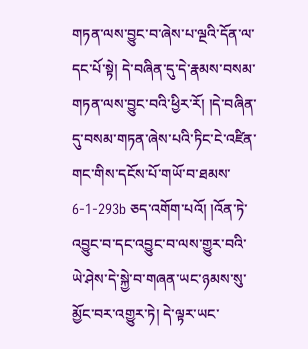གཏན་ལས་བྱུང་བ་ཞེས་པ་ལྔའི་དོན་ལ་དང་པོ་སྟེ། དེ་བཞིན་དུ་དེ་རྣམས་བསམ་གཏན་ལས་བྱུང་བའི་ཕྱིར་རོ། །དེ་བཞིན་དུ་བསམ་གཏན་ཞེས་པའི་ཏིང་ངེ་འཛིན་གང་གིས་དངོས་པོ་གཡོ་བ་ཐམས་ 6-1-293b ཅད་འགོག་པའོ། །འོན་ཏེ་འབྱུང་བ་དང་འབྱུང་བ་ལས་གྱུར་བའི་ཡེ་ཤེས་དེ་སྐྱེ་བ་གཞན་ཡང་ཉམས་སུ་མྱོང་བར་འགྱུར་ཏེ། དེ་ལྟར་ཡང་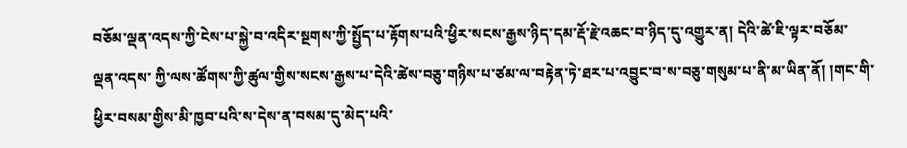བཅོམ་ལྡན་འདས་ཀྱི་ངེས་པ་སྐྱེ་བ་འདིར་སྔགས་ཀྱི་སྤྱོད་པ་རྟོགས་པའི་ཕྱིར་སངས་རྒྱས་ཉིད་དམ་རྡོ་རྗེ་འཆང་བ་ཉིད་དུ་འགྱུར་ན། དེའི་ཚེ་ཇི་ལྟར་བཅོམ་ལྡན་འདས་ ཀྱི་ལས་ཚོགས་ཀྱི་ཚུལ་གྱིས་སངས་རྒྱས་པ་དེའི་ཚེས་བཅུ་གཉིས་པ་ཙམ་ལ་བརྟེན་ཏེ་ཐར་པ་འབྱུང་བ་ས་བཅུ་གསུམ་པ་ནི་མ་ཡིན་ནོ། །གང་གི་ཕྱིར་བསམ་གྱིས་མི་ཁྱབ་པའི་ས་དེས་ན་བསམ་དུ་མེད་པའི་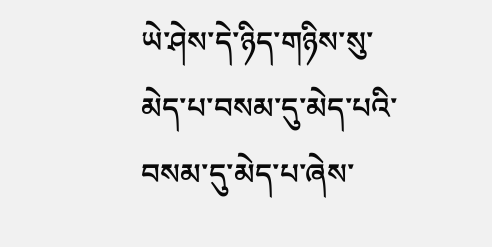ཡེ་ཤེས་དེ་ཉིད་གཉིས་སུ་མེད་པ་བསམ་དུ་མེད་པའི་བསམ་དུ་མེད་པ་ཞེས་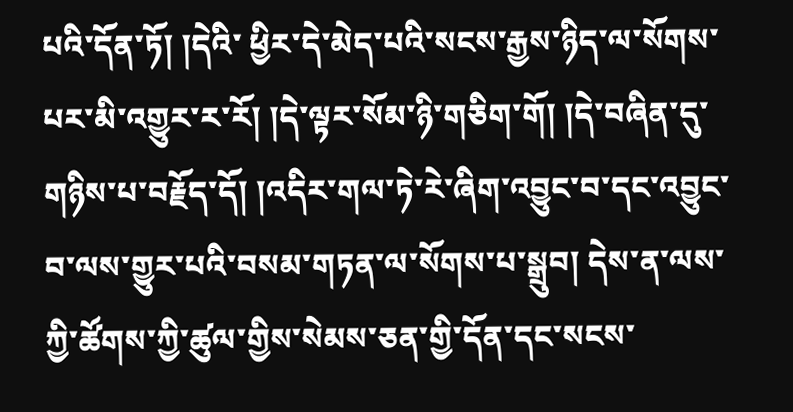པའི་དོན་ཏོ། །དེའི་ ཕྱིར་དེ་མེད་པའི་སངས་རྒྱས་ཉིད་ལ་སོགས་པར་མི་འགྱུར་ར་རོ། །དེ་ལྟར་སོམ་ཉི་གཅིག་གོ། །དེ་བཞིན་དུ་གཉིས་པ་བརྗོད་དོ། །འདིར་གལ་ཏེ་རེ་ཞིག་འབྱུང་བ་དང་འབྱུང་བ་ལས་གྱུར་པའི་བསམ་གཏན་ལ་སོགས་པ་སྒྲུབ། དེས་ན་ལས་ཀྱི་ཚོགས་ཀྱི་ཚུལ་གྱིས་སེམས་ཅན་གྱི་དོན་དང་སངས་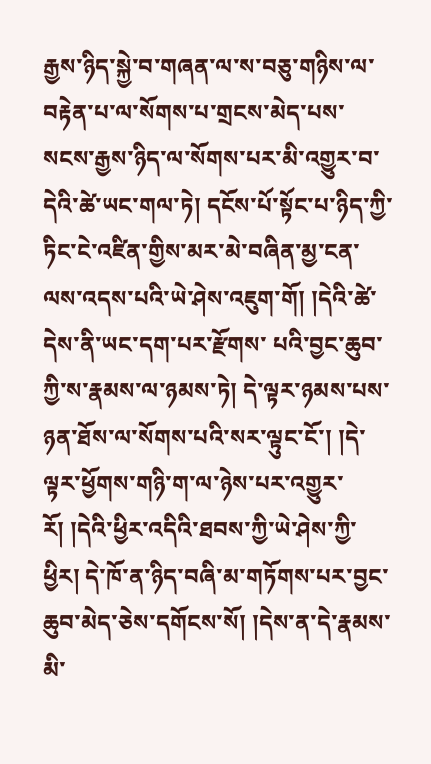རྒྱས་ཉིད་སྐྱེ་བ་གཞན་ལ་ས་བཅུ་གཉིས་ལ་བརྟེན་པ་ལ་སོགས་པ་གྲངས་མེད་པས་སངས་རྒྱས་ཉིད་ལ་སོགས་པར་མི་འགྱུར་བ་དེའི་ཚེ་ཡང་གལ་ཏེ། དངོས་པོ་སྟོང་པ་ཉིད་ཀྱི་ཏིང་ངེ་འཛིན་གྱིས་མར་མེ་བཞིན་མྱ་ངན་ལས་འདས་པའི་ཡེ་ཤེས་འཇུག་གོ། །དེའི་ཚེ་དེས་ནི་ཡང་དག་པར་རྫོགས་ པའི་བྱང་ཆུབ་ཀྱི་ས་རྣམས་ལ་ཉམས་ཏེ། དེ་ལྟར་ཉམས་པས་ཉན་ཐོས་ལ་སོགས་པའི་སར་ལྟུང་ངོ་། །དེ་ལྟར་ཕྱོགས་གཉི་ག་ལ་ཉེས་པར་འགྱུར་རོ། །དེའི་ཕྱིར་འདིའི་ཐབས་ཀྱི་ཡེ་ཤེས་ཀྱི་ཕྱིར། དེ་ཁོ་ན་ཉིད་བཞི་མ་གཏོགས་པར་བྱང་ཆུབ་མེད་ཅེས་དགོངས་སོ། །དེས་ན་དེ་རྣམས་མི་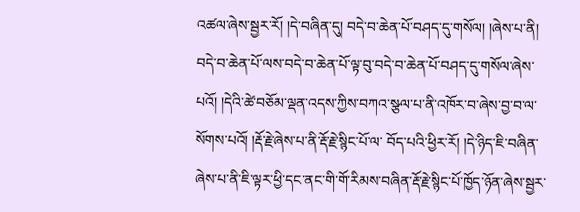འཚལ་ཞེས་སྦྱར་རོ། །དེ་བཞིན་དུ། བདེ་བ་ཆེན་པོ་བཤད་དུ་གསོལ། །ཞེས་པ་ནི། བདེ་བ་ཆེན་པོ་ལས་བདེ་བ་ཆེན་པོ་ལྟ་བུ་བདེ་བ་ཆེན་པོ་བཤད་དུ་གསོལ་ཞེས་པའོ། །དེའི་ཚེ་བཅོམ་ལྡན་འདས་ཀྱིས་བཀའ་སྩལ་པ་ནི་འཁོར་བ་ཞེས་བྱ་བ་ལ་སོགས་པའོ། །རྡོ་རྗེ་ཞེས་པ་ནི་རྡོ་རྗེ་སྙིང་པོ་ལ་ བོད་པའི་ཕྱིར་རོ། །དེ་ཉིད་ཇི་བཞིན་ཞེས་པ་ནི་ཇི་ལྟར་ཕྱི་དང་ནང་གི་གོ་རིམས་བཞིན་རྡོ་རྗེ་སྙིང་པོ་ཁྱོད་ཉོན་ཞེས་སྦྱར་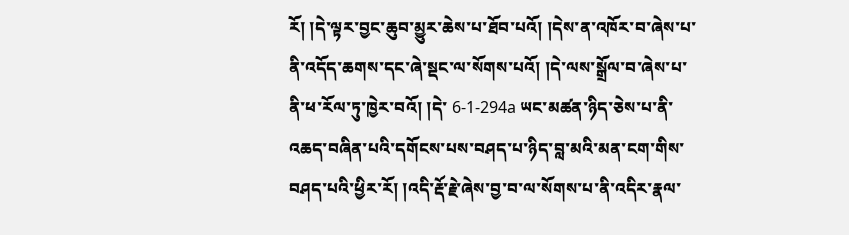རོ། །དེ་ལྟར་བྱང་ཆུབ་མྱུར་ཆེས་པ་ཐོབ་པའོ། །དེས་ན་འཁོར་བ་ཞེས་པ་ནི་འདོད་ཆགས་དང་ཞེ་སྡང་ལ་སོགས་པའོ། །དེ་ལས་སྒྲོལ་བ་ཞེས་པ་ནི་ཕ་རོལ་ཏུ་ཁྱེར་བའོ། །དེ་ 6-1-294a ཡང་མཚན་ཉིད་ཅེས་པ་ནི་འཆད་བཞིན་པའི་དགོངས་པས་བཤད་པ་ཉིད་བླ་མའི་མན་ངག་གིས་བཤད་པའི་ཕྱིར་རོ། །འདི་རྡོ་རྗེ་ཞེས་བྱ་བ་ལ་སོགས་པ་ནི་འདིར་རྣལ་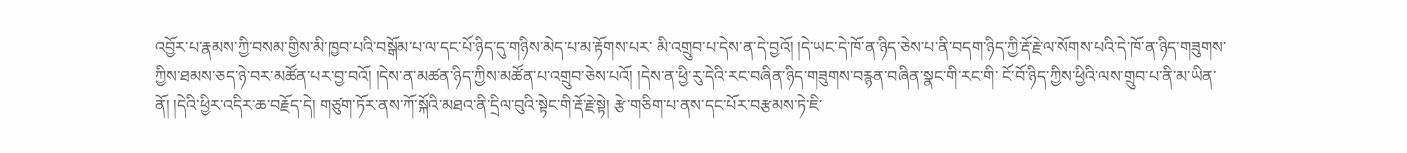འབྱོར་པ་རྣམས་ཀྱི་བསམ་གྱིས་མི་ཁྱབ་པའི་བསྒོམ་པ་ལ་དང་པོ་ཉིད་དུ་གཉིས་མེད་པ་མ་རྟོགས་པར་ མི་འགྲུབ་པ་དེས་ན་དེ་བྱའོ། །དེ་ཡང་དེ་ཁོ་ན་ཉིད་ཅེས་པ་ནི་བདག་ཉིད་ཀྱི་རྡོ་རྗེ་ལ་སོགས་པའི་དེ་ཁོ་ན་ཉིད་གཟུགས་ཀྱིས་ཐམས་ཅད་ཉེ་བར་མཚོན་པར་བྱ་བའོ། །དེས་ན་མཚན་ཉིད་ཀྱིས་མཚོན་པ་འགྲུབ་ཅེས་པའོ། །དེས་ན་ཕྱི་རུ་དེའི་རང་བཞིན་ཉིད་གཟུགས་བརྙན་བཞིན་སྣང་གི་རང་གི་ ངོ་བོ་ཉིད་ཀྱིས་ཕྱིའི་ལས་གྲུབ་པ་ནི་མ་ཡིན་ནོ། །དེའི་ཕྱིར་འདིར་ཆ་བརྗོད་དེ། གཙུག་ཏོར་ནས་ཀོ་སྐོའི་མཐའ་ནི་དྲིལ་བུའི་སྟེང་གི་རྡོ་རྗེ་སྟེ། རྩེ་གཅིག་པ་ནས་དང་པོར་བརྩམས་ཏེ་ཇི་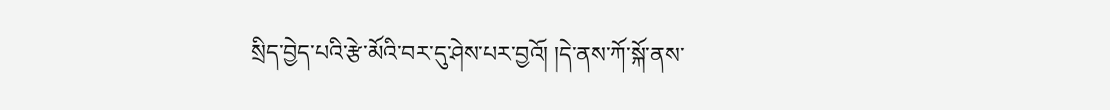སྲིད་བྱེད་པའི་རྩེ་མོའི་བར་དུ་ཤེས་པར་བྱའོ། །དེ་ནས་ཀོ་སྐོ་ནས་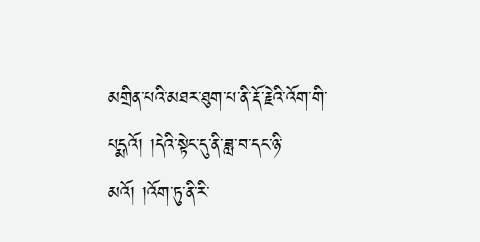མགྲིན་པའི་མཐར་ཐུག་པ་ནི་རྡོ་རྗེའི་འོག་གི་ པདྨའོ། །དེའི་སྟེང་དུ་ནི་ཟླ་བ་དང་ཉི་མའོ། །འོག་ཏུ་ནི་རི་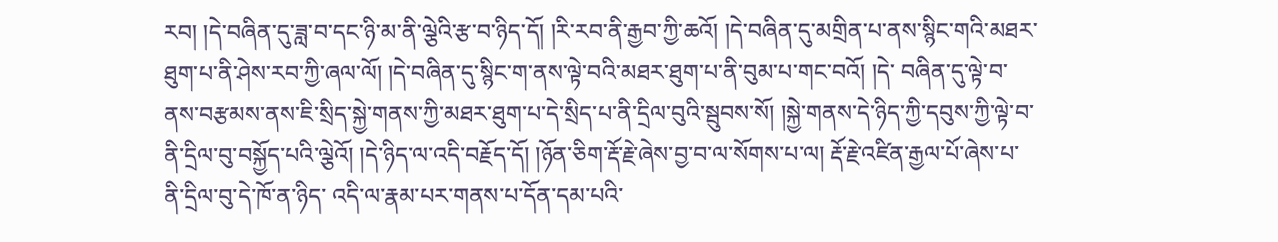རབ། །དེ་བཞིན་དུ་ཟླ་བ་དང་ཉི་མ་ནི་ལྕེའི་རྩ་བ་ཉིད་དོ། །རི་རབ་ནི་རྒྱབ་ཀྱི་ཆའོ། །དེ་བཞིན་དུ་མགྲིན་པ་ནས་སྙིང་གའི་མཐར་ཐུག་པ་ནི་ཤེས་རབ་ཀྱི་ཞལ་ལོ། །དེ་བཞིན་དུ་སྙིང་ག་ནས་ལྟེ་བའི་མཐར་ཐུག་པ་ནི་བུམ་པ་གང་བའོ། །དེ་ བཞིན་དུ་ལྟེ་བ་ནས་བརྩམས་ནས་ཇི་སྲིད་སྐྱེ་གནས་ཀྱི་མཐར་ཐུག་པ་དེ་སྲིད་པ་ནི་དྲིལ་བུའི་སྦུབས་སོ། །སྐྱེ་གནས་དེ་ཉིད་ཀྱི་དབུས་ཀྱི་ལྟེ་བ་ནི་དྲིལ་བུ་བསྐྱོད་པའི་ལྕེའོ། །དེ་ཉིད་ལ་འདི་བརྗོད་དོ། །ཉོན་ཅིག་རྡོ་རྗེ་ཞེས་བྱ་བ་ལ་སོགས་པ་ལ། རྡོ་རྗེ་འཛིན་རྒྱལ་པོ་ཞེས་པ་ནི་དྲིལ་བུ་དེ་ཁོ་ན་ཉིད་ འདི་ལ་རྣམ་པར་གནས་པ་དོན་དམ་པའི་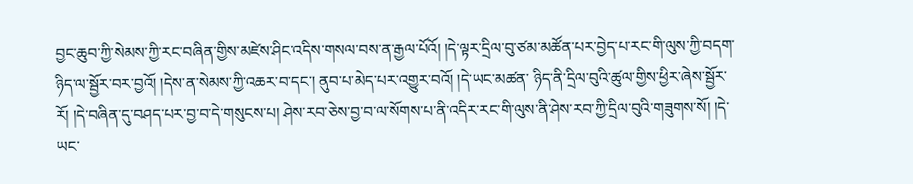བྱང་ཆུབ་ཀྱི་སེམས་ཀྱི་རང་བཞིན་གྱིས་མཛེས་ཤིང་འདིས་གསལ་བས་ན་རྒྱལ་པོའོ། །དེ་ལྟར་དྲིལ་བུ་ཙམ་མཚོན་པར་བྱེད་པ་རང་གི་ལུས་ཀྱི་བདག་ཉིད་ལ་སྦྱོར་བར་བྱའོ། །དེས་ན་སེམས་ཀྱི་འཆར་བ་དང་། ནུབ་པ་མེད་པར་འགྱུར་བའོ། །དེ་ཡང་མཚན་ ཉིད་ནི་དྲིལ་བུའི་ཚུལ་གྱིས་ཕྱིར་ཞེས་སྦྱོར་རོ། །དེ་བཞིན་དུ་བཤད་པར་བྱ་བ་དེ་གསུངས་པ། ཤེས་རབ་ཅེས་བྱ་བ་ལ་སོགས་པ་ནི་འདིར་རང་གི་ལུས་ནི་ཤེས་རབ་ཀྱི་དྲིལ་བུའི་གཟུགས་སོ། །དེ་ཡང་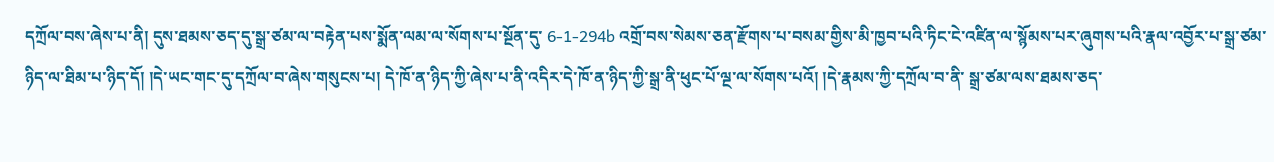དཀྲོལ་བས་ཞེས་པ་ནི། དུས་ཐམས་ཅད་དུ་སྒྲ་ཙམ་ལ་བརྟེན་པས་སྨོན་ལམ་ལ་སོགས་པ་སྔོན་དུ་ 6-1-294b འགྲོ་བས་སེམས་ཅན་རྫོགས་པ་བསམ་གྱིས་མི་ཁྱབ་པའི་ཏིང་ངེ་འཛིན་ལ་སྙོམས་པར་ཞུགས་པའི་རྣལ་འབྱོར་པ་སྒྲ་ཙམ་ཉིད་ལ་ཐིམ་པ་ཉིད་དོ། །དེ་ཡང་གང་དུ་དཀྲོལ་བ་ཞེས་གསུངས་པ། དེ་ཁོ་ན་ཉིད་ཀྱི་ཞེས་པ་ནི་འདིར་དེ་ཁོ་ན་ཉིད་ཀྱི་སྒྲ་ནི་ཕུང་པོ་ལྔ་ལ་སོགས་པའོ། །དེ་རྣམས་ཀྱི་དཀྲོལ་བ་ནི་ སྒྲ་ཙམ་ལས་ཐམས་ཅད་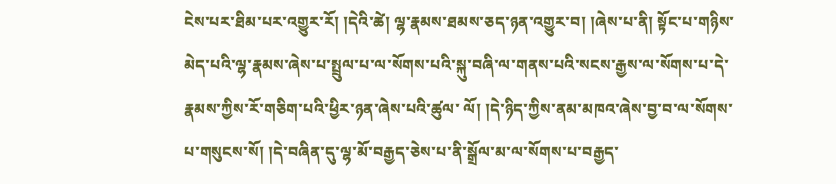ངེས་པར་ཐིམ་པར་འགྱུར་རོ། །དེའི་ཚེ། ལྷ་རྣམས་ཐམས་ཅད་ཉན་འགྱུར་བ། །ཞེས་པ་ནི། སྟོང་པ་གཉིས་མེད་པའི་ལྷ་རྣམས་ཞེས་པ་སྤྲུལ་པ་ལ་སོགས་པའི་སྐུ་བཞི་ལ་གནས་པའི་སངས་རྒྱས་ལ་སོགས་པ་དེ་རྣམས་ཀྱིས་རོ་གཅིག་པའི་ཕྱིར་ཉན་ཞེས་པའི་ཚུལ་ ལོ། །དེ་ཉིད་ཀྱིས་ནམ་མཁའ་ཞེས་བྱ་བ་ལ་སོགས་པ་གསུངས་སོ། །དེ་བཞིན་དུ་ལྷ་མོ་བརྒྱད་ཅེས་པ་ནི་སྒྲོལ་མ་ལ་སོགས་པ་བརྒྱད་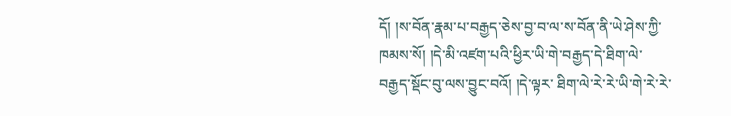དོ། །ས་བོན་རྣམ་པ་བརྒྱད་ཅེས་བྱ་བ་ལ་ས་བོན་ནི་ཡེ་ཤེས་ཀྱི་ཁམས་སོ། །དེ་མི་འཛག་པའི་ཕྱིར་ཡི་གེ་བརྒྱད་དེ་ཐིག་ལེ་བརྒྱད་སྡོང་བུ་ལས་བྱུང་བའོ། །དེ་ལྟར་ ཐིག་ལེ་རེ་རེ་ཡི་གེ་རེ་རེ་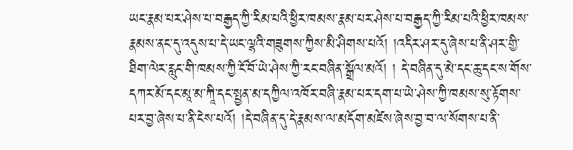ཡང་རྣམ་པར་ཤེས་པ་བརྒྱད་ཀྱི་རིམ་པའི་ཕྱིར་ཁམས་རྣམ་པར་ཤེས་པ་བརྒྱད་ཀྱི་རིམ་པའི་ཕྱིར་ཁམས་རྣམས་ནང་དུ་འདུས་པ་དེ་ཡང་ལྷའི་གཟུགས་ཀྱིས་མི་ཤིགས་པའོ། །འདིར་ཤར་དུ་ཞེས་པ་ནི་ཤར་གྱི་ཐིག་ལེར་རླུང་གི་ཁམས་ཀྱི་ངོ་བོ་ཡེ་ཤེས་ཀྱི་རང་བཞིན་སྒྲོལ་མའོ། ། དེ་བཞིན་དུ་མེ་དང་ཆུ་དང་ས་གོས་དཀར་མོ་དང་མཱ་མ་ཀཱི་དང་སྤྱན་མ་དཀྱིལ་འཁོར་བཞི་རྣམ་པར་དག་པ་ཡེ་ཤེས་ཀྱི་ཁམས་སུ་རྟོགས་པར་བྱ་ཞེས་པ་ནི་ངེས་པའོ། །དེ་བཞིན་དུ་དེ་རྣམས་ལ་མདོག་མཛེས་ཞེས་བྱ་བ་ལ་སོགས་པ་ནི་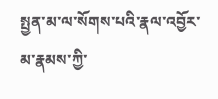སྤྱན་མ་ལ་སོགས་པའི་རྣལ་འབྱོར་མ་རྣམས་ཀྱི་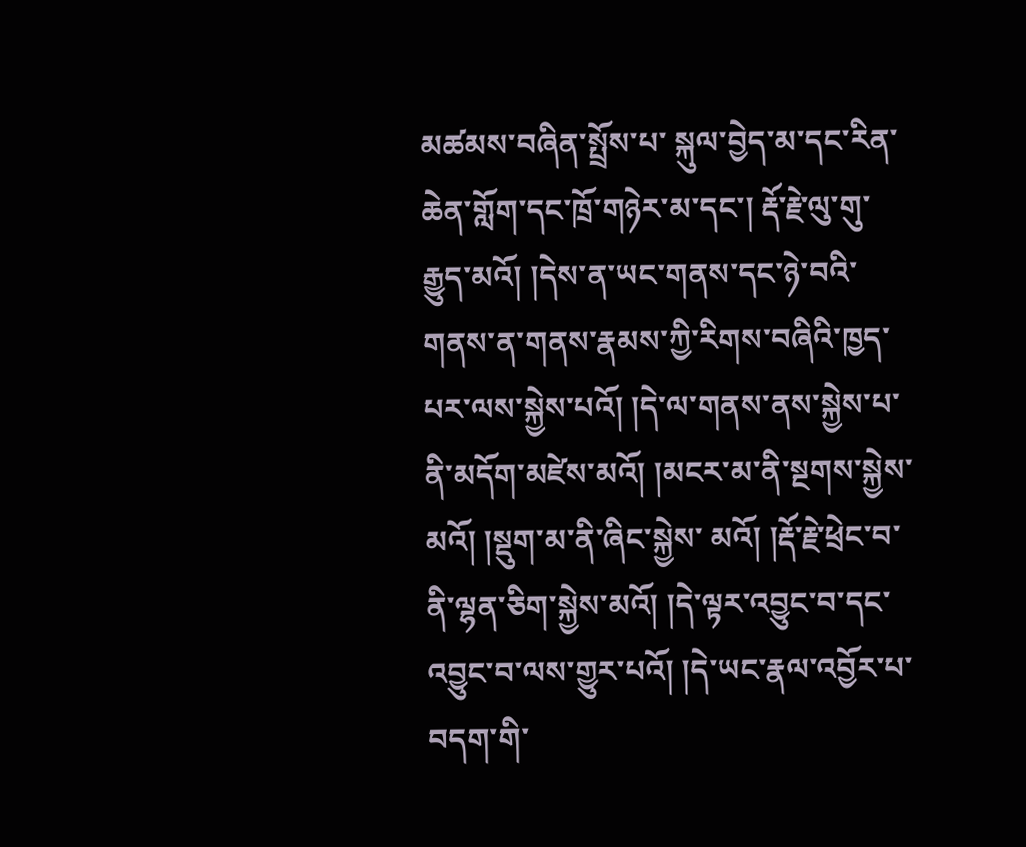མཚམས་བཞིན་སྤྲོས་པ་ སྐུལ་བྱེད་མ་དང་རིན་ཆེན་གློག་དང་ཁྲོ་གཉེར་མ་དང་། རྡོ་རྗེ་ལུ་གུ་རྒྱུད་མའོ། །དེས་ན་ཡང་གནས་དང་ཉེ་བའི་གནས་ན་གནས་རྣམས་ཀྱི་རིགས་བཞིའི་ཁྱད་པར་ལས་སྐྱེས་པའོ། །དེ་ལ་གནས་ནས་སྐྱེས་པ་ནི་མདོག་མཛེས་མའོ། །མངར་མ་ནི་སྔགས་སྐྱེས་མའོ། །སྡུག་མ་ནི་ཞིང་སྐྱེས་ མའོ། །རྡོ་རྗེ་ཕྲེང་བ་ནི་ལྷན་ཅིག་སྐྱེས་མའོ། །དེ་ལྟར་འབྱུང་བ་དང་འབྱུང་བ་ལས་གྱུར་པའོ། །དེ་ཡང་རྣལ་འབྱོར་པ་བདག་གི་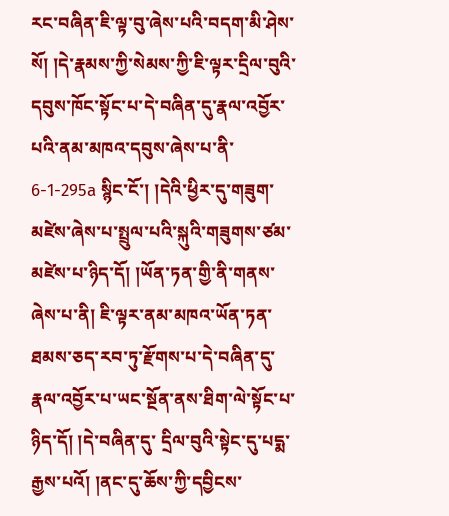རང་བཞིན་ཇི་ལྟ་བུ་ཞེས་པའི་བདག་མི་ཤེས་སོ། །དེ་རྣམས་ཀྱི་སེམས་ཀྱི་ཇི་ལྟར་དྲིལ་བུའི་དབུས་ཁོང་སྟོང་པ་དེ་བཞིན་དུ་རྣལ་འབྱོར་པའི་ནམ་མཁའ་དབུས་ཞེས་པ་ནི་ 6-1-295a སྙིང་ངོ་། །དེའི་ཕྱིར་དུ་གཟུག་མཛེས་ཞེས་པ་སྤྲུལ་པའི་སྐུའི་གཟུགས་ཙམ་མཛེས་པ་ཉིད་དོ། །ཡོན་ཏན་གྱི་ནི་གནས་ཞེས་པ་ནི། ཇི་ལྟར་ནམ་མཁའ་ཡོན་ཏན་ཐམས་ཅད་རབ་ཏུ་རྫོགས་པ་དེ་བཞིན་དུ་རྣལ་འབྱོར་པ་ཡང་སྔོན་ནས་ཐིག་ལེ་སྟོང་པ་ཉིད་དོ། །དེ་བཞིན་དུ་ དྲིལ་བུའི་སྟེང་དུ་པདྨ་རྒྱས་པའོ། །ནང་དུ་ཆོས་ཀྱི་དབྱིངས་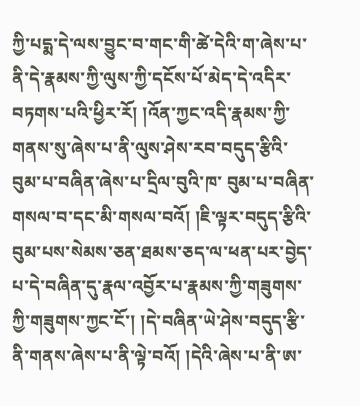ཀྱི་པདྨ་དེ་ལས་བྱུང་བ་གང་གི་ཚེ་དེའི་ག་ཞེས་པ་ནི་དེ་རྣམས་ཀྱི་ལུས་ཀྱི་དངོས་པོ་མེད་དེ་འདིར་བཏགས་པའི་ཕྱིར་རོ། །འོན་ཀྱང་འདི་རྣམས་ཀྱི་གནས་སུ་ཞེས་པ་ནི་ལུས་ཤེས་རབ་བདུད་རྩིའི་བུམ་པ་བཞིན་ཞེས་པ་དྲིལ་བུའི་ཁ་ བུམ་པ་བཞིན་གསལ་བ་དང་མི་གསལ་བའོ། །ཇི་ལྟར་བདུད་རྩིའི་བུམ་པས་སེམས་ཅན་ཐམས་ཅད་ལ་ཕན་པར་བྱེད་པ་དེ་བཞིན་དུ་རྣལ་འབྱོར་པ་རྣམས་ཀྱི་གཟུགས་ཀྱི་གཟུགས་ཀྱང་ངོ་། །དེ་བཞིན་ཡེ་ཤེས་བདུད་རྩི་ནི་གནས་ཞེས་པ་ནི་ལྟེ་བའོ། །དེའི་ཞེས་པ་ནི་ཨ་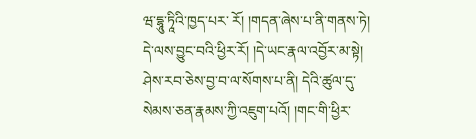ཝ་དྷཱུ་ཏཱིའི་ཁྱད་པར་ རོ། །གདན་ཞེས་པ་ནི་གནས་ཏེ། དེ་ལས་བྱུང་བའི་ཕྱིར་རོ། །དེ་ཡང་རྣལ་འབྱོར་མ་སྟེ། ཤེས་རབ་ཅེས་བྱ་བ་ལ་སོགས་པ་ནི། དེའི་ཚུལ་དུ་སེམས་ཅན་རྣམས་ཀྱི་འཇུག་པའོ། །གང་གི་ཕྱིར་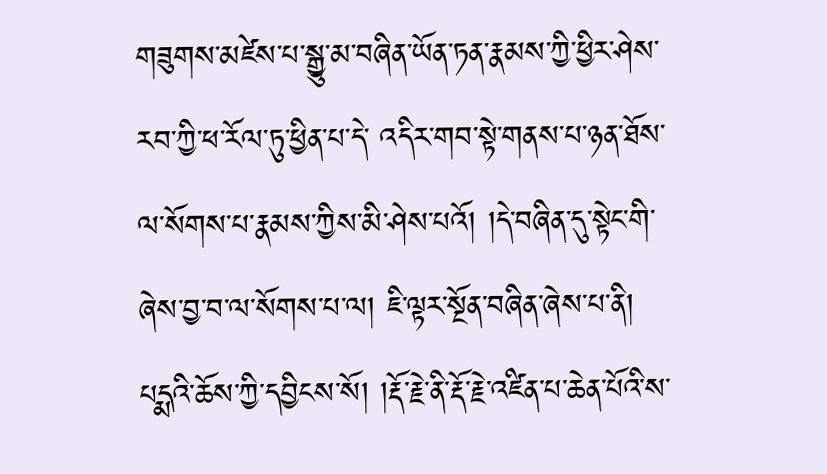གཟུགས་མཛེས་པ་སྒྱུ་མ་བཞིན་ཡོན་ཏན་རྣམས་ཀྱི་ཕྱིར་ཤེས་རབ་ཀྱི་ཕ་རོལ་ཏུ་ཕྱིན་པ་དེ་ འདིར་གབ་སྟེ་གནས་པ་ཉན་ཐོས་ལ་སོགས་པ་རྣམས་ཀྱིས་མི་ཤེས་པའོ། །དེ་བཞིན་དུ་སྟེང་གི་ཞེས་བྱ་བ་ལ་སོགས་པ་ལ། ཇི་ལྟར་སྔོན་བཞིན་ཞེས་པ་ནི། པདྨའི་ཆོས་ཀྱི་དབྱིངས་སོ། །རྡོ་རྗེ་ནི་རྡོ་རྗེ་འཛིན་པ་ཆེན་པོའི་ས་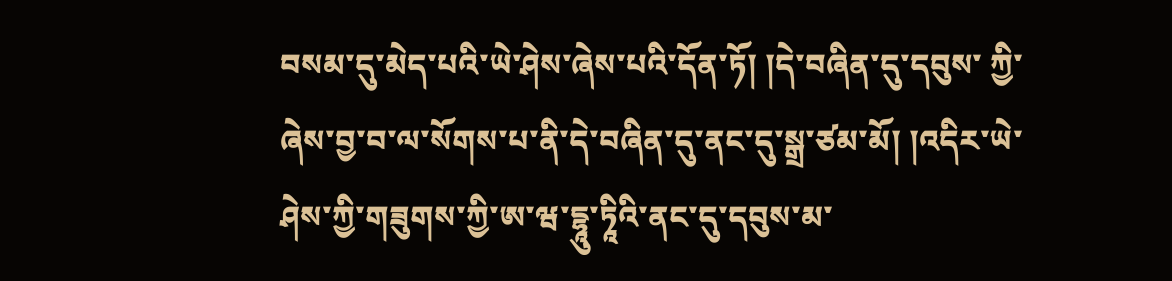བསམ་དུ་མེད་པའི་ཡེ་ཤེས་ཞེས་པའི་དོན་ཏོ། །དེ་བཞིན་དུ་དབུས་ ཀྱི་ཞེས་བྱ་བ་ལ་སོགས་པ་ནི་དེ་བཞིན་དུ་ནང་དུ་སྒྲ་ཙམ་མོ། །འདིར་ཡེ་ཤེས་ཀྱི་གཟུགས་ཀྱི་ཨ་ཝ་དྷཱུ་ཏཱིའི་ནང་དུ་དབུས་མ་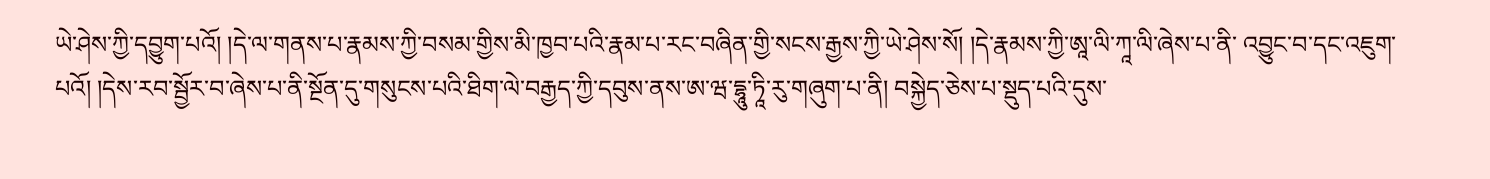ཡེ་ཤེས་ཀྱི་དབྱུག་པའོ། །དེ་ལ་གནས་པ་རྣམས་ཀྱི་བསམ་གྱིས་མི་ཁྱབ་པའི་རྣམ་པ་རང་བཞིན་གྱི་སངས་རྒྱས་ཀྱི་ཡེ་ཤེས་སོ། །དེ་རྣམས་ཀྱི་ཨཱ་ལི་ཀཱ་ལི་ཞེས་པ་ནི་ འབྱུང་བ་དང་འཇུག་པའོ། །དེས་རབ་སྦྱོར་བ་ཞེས་པ་ནི་སྔོན་དུ་གསུངས་པའི་ཐིག་ལེ་བརྒྱད་ཀྱི་དབུས་ནས་ཨ་ཝ་དྷཱུ་ཏཱི་རུ་གཞུག་པ་ནི། བསྐྱེད་ཅེས་པ་སྡུད་པའི་དུས་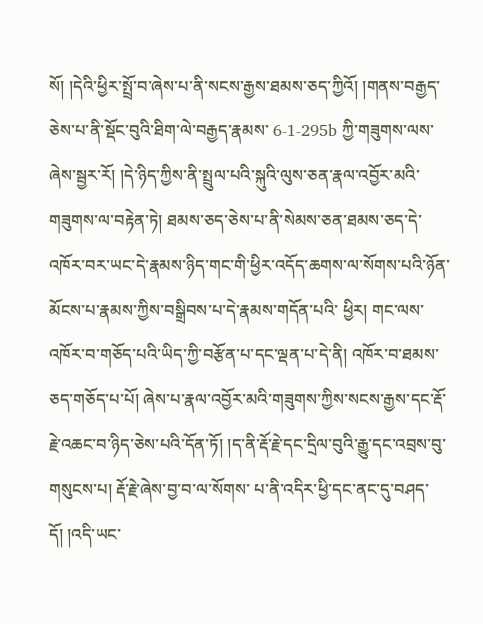སོ། །དེའི་ཕྱིར་སྤྲོ་བ་ཞེས་པ་ནི་སངས་རྒྱས་ཐམས་ཅད་ཀྱིའོ། །གནས་བརྒྱད་ཅེས་པ་ནི་སྡོང་བུའི་ཐིག་ལེ་བརྒྱད་རྣམས་ 6-1-295b ཀྱི་གཟུགས་ལས་ཞེས་སྦྱར་རོ། །དེ་ཉིད་ཀྱིས་ནི་སྤྲུལ་པའི་སྐུའི་ལུས་ཅན་རྣལ་འབྱོར་མའི་གཟུགས་ལ་བརྟེན་ཏེ། ཐམས་ཅད་ཅེས་པ་ནི་སེམས་ཅན་ཐམས་ཅད་དེ་འཁོར་བར་ཡང་དེ་རྣམས་ཉིད་གང་གི་ཕྱིར་འདོད་ཆགས་ལ་སོགས་པའི་ཉོན་མོངས་པ་རྣམས་ཀྱིས་བསྒྲིབས་པ་དེ་རྣམས་གདོན་པའི་ ཕྱིར། གང་ལས་འཁོར་བ་གཅོད་པའི་ཡིད་ཀྱི་བརྩོན་པ་དང་ལྡན་པ་དེ་ནི། འཁོར་བ་ཐམས་ཅད་གཅོད་པ་པོ། ཞེས་པ་རྣལ་འབྱོར་མའི་གཟུགས་ཀྱིས་སངས་རྒྱས་དང་རྡོ་རྗེ་འཆང་བ་ཉིད་ཅེས་པའི་དོན་ཏོ། །ད་ནི་རྡོ་རྗེ་དང་དྲིལ་བུའི་རྒྱུ་དང་འབྲས་བུ་གསུངས་པ། རྡོ་རྗེ་ཞེས་བྱ་བ་ལ་སོགས་ པ་ནི་འདིར་ཕྱི་དང་ནང་དུ་བཤད་དོ། །འདི་ཡང་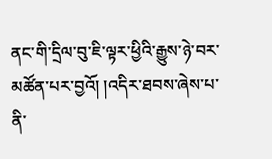ནང་གི་དྲིལ་བུ་ཇི་ལྟར་ཕྱིའི་རྒྱུས་ཉེ་བར་མཚོན་པར་བྱའོ། །འདིར་ཐབས་ཞེས་པ་ནི་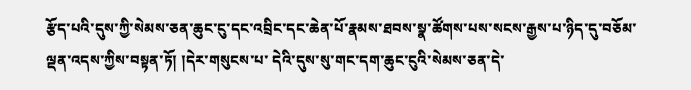རྩོད་པའི་དུས་ཀྱི་སེམས་ཅན་ཆུང་ངུ་དང་འབྲིང་དང་ཆེན་པོ་རྣམས་ཐབས་སྣ་ཚོགས་པས་སངས་རྒྱས་པ་ཉིད་དུ་བཅོམ་ལྡན་འདས་ཀྱིས་བསྟན་ཏོ། །དེར་གསུངས་པ་ དེའི་དུས་སུ་གང་དག་ཆུང་ངུའི་སེམས་ཅན་དེ་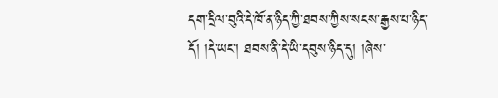དག་དྲིལ་བུའི་དེ་ཁོ་ན་ཉིད་ཀྱི་ཐབས་ཀྱིས་སངས་རྒྱས་པ་ཉིད་དོ། །དེ་ཡང་། ཐབས་ནི་དེ་ཡི་དབུས་ཉིད་དུ། །ཞེས་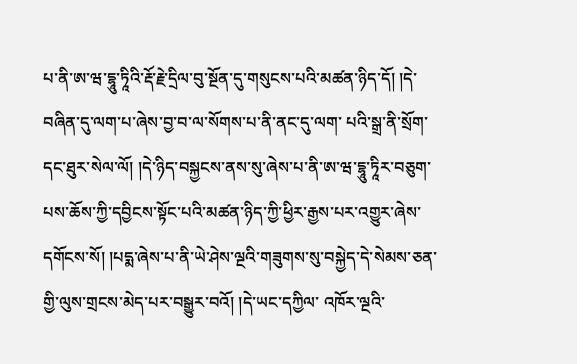པ་ནི་ཨ་ཝ་དྷཱུ་ཏཱིའི་རྡོ་རྗེ་དྲིལ་བུ་སྔོན་དུ་གསུངས་པའི་མཚན་ཉིད་དོ། །དེ་བཞིན་དུ་ལག་པ་ཞེས་བྱ་བ་ལ་སོགས་པ་ནི་ནང་དུ་ལག་ པའི་སྒྲ་ནི་སྲོག་དང་ཐུར་སེལ་ལོ། །དེ་ཉིད་བསྐྱངས་ནས་སུ་ཞེས་པ་ནི་ཨ་ཝ་དྷཱུ་ཏཱིར་བཅུག་པས་ཆོས་ཀྱི་དབྱིངས་སྟོང་པའི་མཚན་ཉིད་ཀྱི་ཕྱིར་རྒྱས་པར་འགྱུར་ཞེས་དགོངས་སོ། །པདྨ་ཞེས་པ་ནི་ཡེ་ཤེས་ལྔའི་གཟུགས་སུ་བསྐྱེད་དེ་སེམས་ཅན་གྱི་ལུས་གྲངས་མེད་པར་བསྒྱུར་བའོ། །དེ་ཡང་དཀྱིལ་ འཁོར་ལྔའི་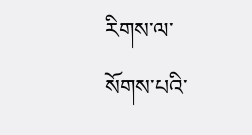རིགས་ལ་སོགས་པའི་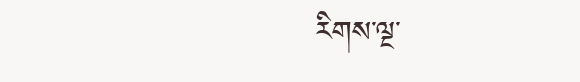རིགས་ལྔ་